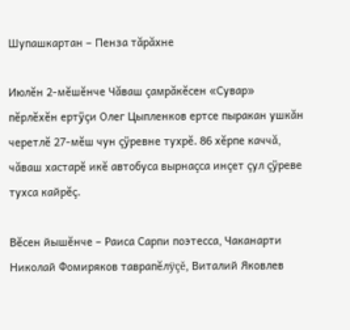Шупашкартан – Пенза тăрăхне

Июлĕн 2-мĕшĕнче Чăваш çамрăкĕсен «Сувар» пĕрлĕхĕн ертÿçи Олег Цыпленков ертсе пыракан ушкăн черетлĕ 27-мĕш чун çÿревне тухрĕ. 86 хĕрпе каччă, чăваш хастарĕ икĕ автобуса вырнаçса инçет çул çÿреве тухса кайрĕç.

Вĕсен йышĕнче – Раиса Сарпи поэтесса, Чаканарти Николай Фомиряков таврапĕлÿçĕ, Виталий Яковлев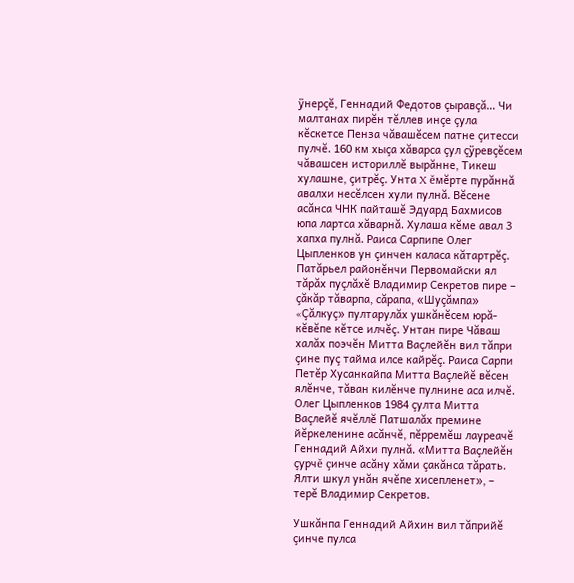ÿнерçĕ, Геннадий Федотов çыравçă… Чи малтанах пирĕн тĕллев инçе çула кĕскетсе Пенза чăвашĕсем патне çитесси пулчĕ. 160 км хыçа хăварса çул çÿревçĕсем чăвашсен историллĕ вырăнне, Тикеш хулашне, çитрĕç. Унта X ĕмĕрте пурăннă авалхи несĕлсен хули пулнă. Вĕсене асăнса ЧНК пайташĕ Эдуард Бахмисов юпа лартса хăварнă. Хулаша кĕме авал 3 хапха пулнă. Раиса Сарпипе Олег Цыпленков ун çинчен каласа кăтартрĕç. Патăрьел районĕнчи Первомайски ял тăрăх пуçлăхĕ Владимир Секретов пире – çăкăр тăварпа, сăрапа, «Шуçăмпа» «Çăлкуç» пултарулăх ушкăнĕсем юрă-кĕвĕпе кĕтсе илчĕç. Унтан пире Чăваш халăх поэчĕн Митта Ваçлейĕн вил тăпри çине пуç тайма илсе кайрĕç. Раиса Сарпи Петĕр Хусанкайпа Митта Ваçлейĕ вĕсен ялĕнче, тăван килĕнче пулнине аса илчĕ. Олег Цыпленков 1984 çулта Митта Ваçлейĕ ячĕллĕ Патшалăх премине йĕркеленине асăнчĕ, пĕрремĕш лауреачĕ Геннадий Айхи пулнă. «Митта Ваçлейĕн çурчĕ çинче асăну хăми çакăнса тăрать. Ялти шкул унăн ячĕпе хисепленет», – терĕ Владимир Секретов.

Ушкăнпа Геннадий Айхин вил тăприйĕ çинче пулса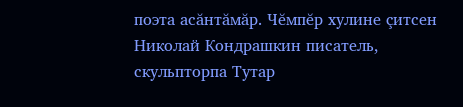поэта асăнтăмăр. Чĕмпĕр хулине çитсен Николай Кондрашкин писатель, скульпторпа Тутар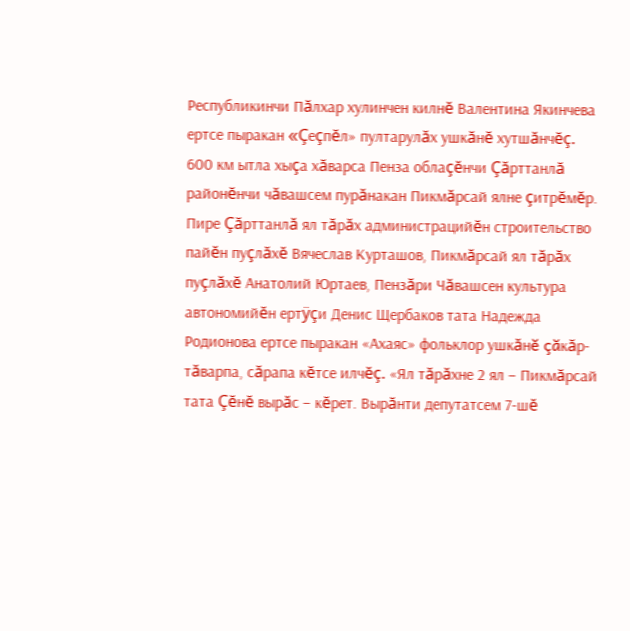Республикинчи Пăлхар хулинчен килнĕ Валентина Якинчева ертсе пыракан «Çеçпĕл» пултарулăх ушкăнĕ хутшăнчĕç. 600 км ытла хыçа хăварса Пенза облаçĕнчи Çăрттанлă районĕнчи чăвашсем пурăнакан Пикмăрсай ялне çитрĕмĕр. Пире Çăрттанлă ял тăрăх администрацийĕн строительство пайĕн пуçлăхĕ Вячеслав Курташов, Пикмăрсай ял тăрăх пуçлăхĕ Анатолий Юртаев, Пензăри Чăвашсен культура автономийĕн ертÿçи Денис Щербаков тата Надежда Родионова ертсе пыракан «Ахаяс» фольклор ушкăнĕ çăкăр-тăварпа, сăрапа кĕтсе илчĕç. «Ял тăрăхне 2 ял – Пикмăрсай тата Çĕнĕ вырăс – кĕрет. Вырăнти депутатсем 7-шĕ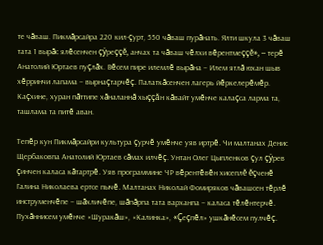те чăваш. Пикмăрсайра 220 кил-çурт, 550 чăваш пурăнать. Ялти шкула 3 чăваш тата 1 вырăс ялĕсенчен çÿреççĕ, анчах та чăваш чĕлхи вĕрентмеççĕ», – терĕ Анатолий Юртаев пуçлăх. Вĕсем пире илемлĕ вырăна – Илем ятлă юхан шыв хĕрринчи лапама – вырнаçтарчĕç. Палаткăсенчен лагерь йĕркелерĕмĕр. Каçхине, хуран пăттипе хăналаннă хыççăн кăвайт умĕнче калаçса ларма та, ташлама та питĕ аван.

Тепĕр кун Пикмăрсайри культура çурчĕ умĕнче уяв иртрĕ. Чи малтанах Денис Щербаковпа Анатолий Юртаев сăмах илчĕç. Унтан Олег Цыпленков çул çÿрев çинчен каласа кăтартрĕ. Уяв программине ЧР вĕрентĕвĕн хисеплĕ ĕçченĕ Галина Николаева ертсе пычĕ. Малтанах Николай Фомиряков чăвашсен тĕрлĕ инструменчĕпе – шăхличĕпе, шăпăрпа тата варханпа – каласа тĕлĕнтерчĕ. Пухăннисем умĕнче «Шуракăш», «Калинка», «Çеçпĕл» ушкăнĕсем пулчĕç.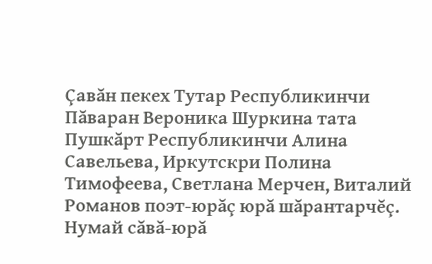Çавăн пекех Тутар Республикинчи Пăваран Вероника Шуркина тата Пушкăрт Республикинчи Алина Савельева, Иркутскри Полина Тимофеева, Светлана Мерчен, Виталий Романов поэт-юрăç юрă шăрантарчĕç. Нумай сăвă-юрă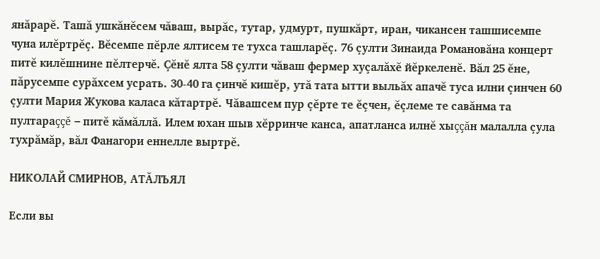янăрарĕ. Ташă ушкăнĕсем чăваш, вырăс, тутар, удмурт, пушкăрт, иран, чикансен ташшисемпе чуна илĕртрĕç. Вĕсемпе пĕрле ялтисем те тухса ташларĕç. 76 çулти Зинаида Романовăна концерт питĕ килĕшнине пĕлтерчĕ. Çĕнĕ ялта 58 çулти чăваш фермер хуçалăхĕ йĕркеленĕ. Вăл 25 ĕне, пăрусемпе сурăхсем усрать. 30-40 га çинчĕ кишĕр, утă тата ытти выльăх апачĕ туса илни çинчен 60 çулти Мария Жукова каласа кăтартрĕ. Чăвашсем пур çĕрте те ĕçчен, ĕçлеме те савăнма та пултараççĕ – питĕ кăмăллă. Илем юхан шыв хĕрринче канса, апатланса илнĕ хыççăн малалла çула тухрăмăр, вăл Фанагори еннелле выртрĕ.

НИКОЛАЙ СМИРНОВ, АТĂЛЪЯЛ

Если вы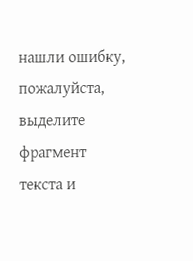нашли ошибку, пожалуйста, выделите фрагмент текста и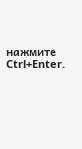нажмите Ctrl+Enter.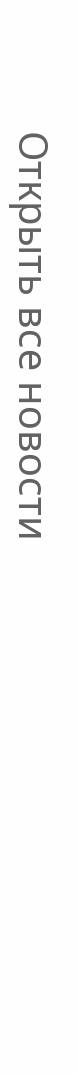Открыть все новости